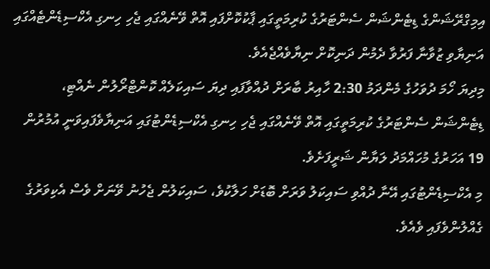އިމިގްރޭޝަންގެ ޑިޓެންޝަން ސެންޓަރުގެ ކުރިމަތީގައި ޕާކުކޮށްފައި އޮތް ވޭނެއްގައި ޖެހި ހިނގި އެކްސިޑެންޓެއްގައި އަނިޔާވި ޒުވާނާ ފަރުވާ ދެމުން ދަނިކޮށް ނިޔާވެއްޖެއެވެ.
މިދިޔަ ހޯމަ ދުވަހުގެ މެންދަމު 2:30 ހާއިރު ބާރަށް ދުއްވާފައި ދިޔަ ސައިކަލެއް ކޮންޓްރޯލުން ނެއްޓި، ޑިޓެންޝަން ސެންޓަރުގެ ކުރިމަތީގައި އޮތް ވޭނެއްގައި ޖެހި ހިނގި އެކްސިޑެންޓުގައި އަނިޔާވެފައިވަނީ އުމުރުން 19 އަހަރުގެ މުހައްމަދު ލަޔާން ޝަރީފަށެވެ.
މި އެކްސިޑެންޓުގައި އޭނާ ދުއްވި ސައިކަލު ވަރަށް ބޮޑަށް ހަލާކުވެ، ސައިކަލުން ޖެހުނު ވޭނަށް ވެސް އެކިވަރުގެ ގެއްލުންވެފައި ވެއެވެ.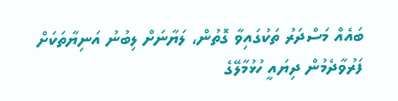ބައެއް މަސްދަރު ތަކުގައިވާ ގޮތުން، ލަޔާނަށް ލިބުނު އަނިޔާތަކަށް ފަރުވާދެމުން ދިޔައީ ހުޅުމާލޭގެ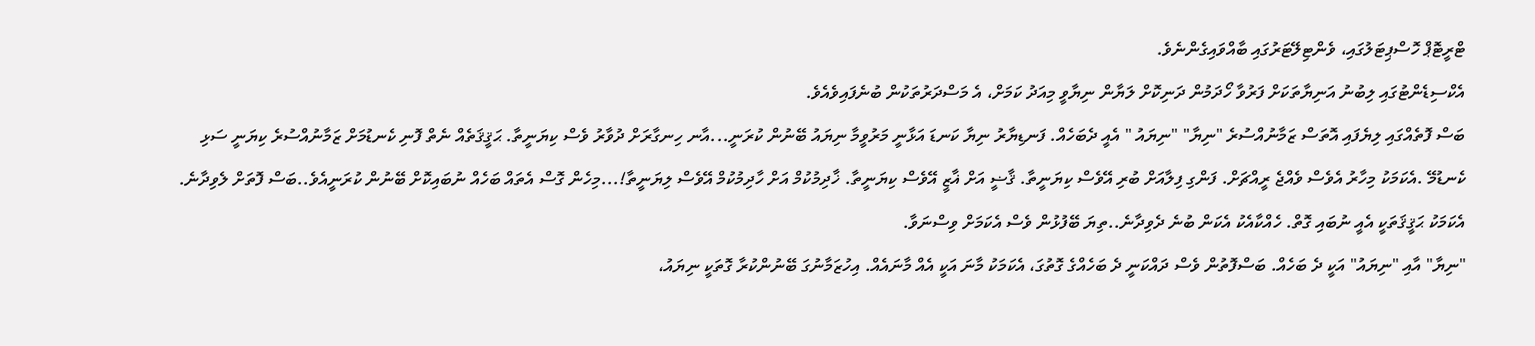ޓްރީޓޮޕް ހޮސްޕިޓަލުގައި، ވެންޓިލޭޓަރުގައި ބާއްވައިގެންނެވެ.
އެކްސިޑެންޓުގައި ލިބުނު އަނިޔާތަކަށް ފަރުވާ ހޯދަމުން ދަނިކޮށް ލަޔާން ނިޔާވީ މިއަދު ކަމަށް، އެ މަސްދަރުތަކުން ބުނެފައިވެއެވެ.
ބަސް ފޮތެއްގައި ލިޔެފައި އޮތަސް ޒަމާނުއްސުރެ "ނިޔާ" "ނިޔައު " އެއީ ދެބަހެއް. ފަނޑިޔާރު ނިޔާ ކަނޑަ އަޅާނީ މަރުވީމާ ނިޔައު ބޭނުން ކުރަނީ...އާނ ހިނގާރަށް ދުވާރު ވެސް ކިޔަނީތާ. ޙަޤީޤަތެއް ނެތް ފޮނި ކެނޑުމަށް ޒަމާނުއްސުރެ ކިޔަނީ ސަޅި ކެނޑުމޭ .އެކަމަކު މިހާރު އެވެސް ވެއްޖެ ރީއްޗަށް. ފަންގި ފިލާއަށް ބުރި އޭވެސް ކިޔަނީތާ. ޤާޟީ އަށް ޣާޒީ އޭވެސް ކިޔަނީތާ. ޚާދިމުކުމް އަށް ހާދިމުކުމް އޭވެސް ލިޔަނީތާ!...މިހެން ގޮސް އެތައް ބަހެއް ނުބައިކޮށް ބޭނުން ކުރަނީއެވެ..ބަސް ފޮތަށް ލެވިދާނެ. އެކަމަކު ޙަޤީޤަތަކީ އެއީ ނުބައި ގޮތް. ހެއްކާއެކު އެކަން ބުނެ ދެވިދާނެ..ތިޔަ ބޭފުޅުން ވެސް އެކަމަށް ވިސްނަވާ.
"ނިޔާ" އާއި "ނިޔައު" އަކީ ދެ ބަހެއް. ބަސްފޮތުން ވެސް ދައްކަނީ ދެ ބަހެއްގެ ގޮތުގަ، އެކަމަކު މާނަ އަކީ އެއް މާނައެއް. އިހުޒަމާނުގަ ބޭނުންކުރާ ގޮތަކީ ނިޔައު،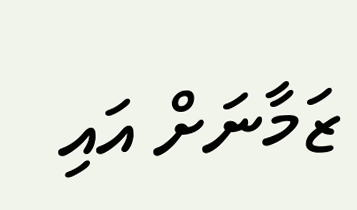ޒަމާނަށް އައި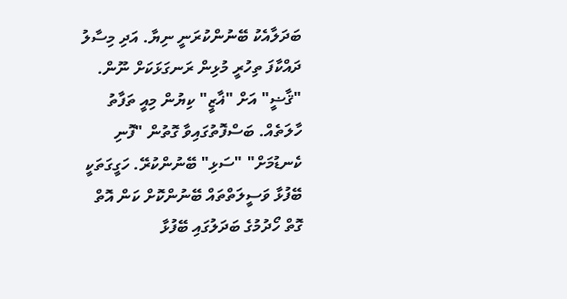ބަދަލާއެކު ބޭނުންކުރަނީ ނިޔާ. އަދި މިސާލު ދައްކާފަ ތިހުރީ މުޅިން ރަނގަޅަކަށް ނޫން. "ޤާޟީ" އަށް "ޣާޒީ" ކިޔުން މިއީ ތަފާތު ހާލަތެއް. ބަސްފޮތުގައިވާ ގޮތުން "ފޮނި ކެނޑުމަށް" "ސަޅި" ބޭނުންކުރޭ. ހަގީގަތަކީ ބޭފުޅާ ވަސީލަތްތައް ބޭނުންކޮށް ކަން އޮތް ގޮތް ހޯދުމުގެ ބަދަލުގައި ބޭފުޅާ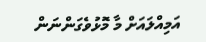އަމިއްލައަށް މާ މޮޅުވެގަންނަން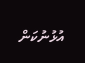އުޅުނުކަން